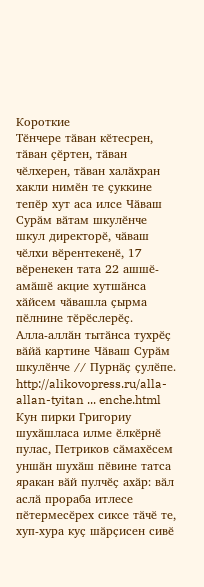Короткие
Тӗнчере тӑван кӗтесрен, тӑван ҫӗртен, тӑван чӗлхерен, тӑван халӑхран хакли нимӗн те ҫуккине тепӗр хут аса илсе Чӑваш Сурӑм вӑтам шкулӗнче шкул директорӗ, чӑваш чӗлхи вӗрентекенӗ, 17 вӗренекен тата 22 ашшӗ-амӑшӗ акцие хутшӑнса хӑйсем чӑвашла ҫырма пӗлнине тӗрӗслерӗҫ.
Алла-аллӑн тытӑнса тухрӗҫ вӑйӑ картине Чӑваш Сурӑм шкулӗнче // Пурнӑҫ ҫулӗпе. http://alikovopress.ru/alla-allan-tyitan ... enche.html
Кун пирки Григориу шухӑшласа илме ӗлкӗрнӗ пулас, Петриков сӑмахӗсем уншӑн шухӑш пӗвине татса яракан вӑй пулчӗҫ ахӑр: вӑл аслӑ прораба итлесе пӗтермесӗрех сиксе тӑчӗ те, хуп-хура куҫ шӑрҫисен сивӗ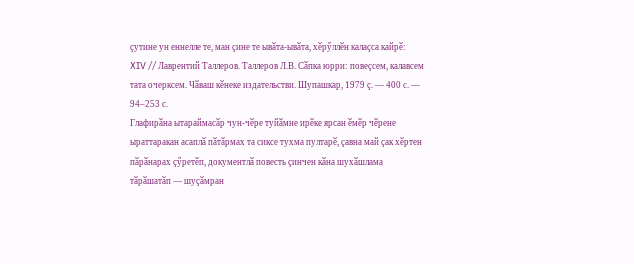ҫутине ун еннелле те, ман ҫине те ывӑта-ывӑта, хӗрӳллӗн калаҫса кайрӗ:
XIV // Лаврентий Таллеров. Таллеров Л.В. Сӑпка юрри: повеҫсем, калавсем тата очерксем. Чӑваш кӗнеке издательстви. Шупашкар, 1979 ҫ. — 400 с. — 94–253 с.
Глафирӑна ытараймасӑр чун-чӗре туйӑмне ирӗке ярсан ӗмӗр чӗрене ыраттаракан асаплӑ пӑтӑрмах та сиксе тухма пултарӗ, ҫавна май ҫак хӗртен пӑрӑнарах ҫӳретӗп, документлӑ повесть ҫинчен кӑна шухӑшлама тӑрӑшатӑп — шуҫӑмран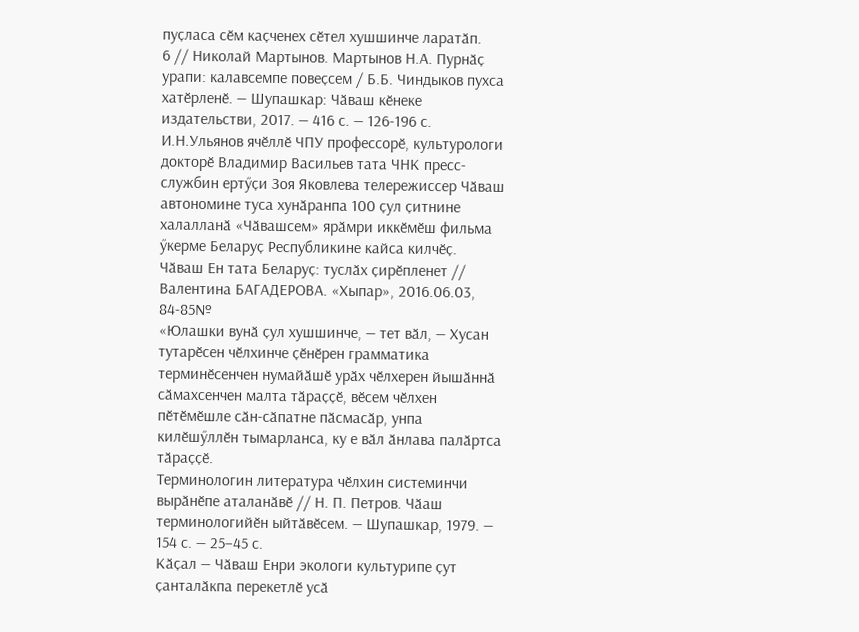пуҫласа сӗм каҫченех сӗтел хушшинче ларатӑп.
6 // Николай Мартынов. Мартынов Н.А. Пурнӑҫ урапи: калавсемпе повеҫсем / Б.Б. Чиндыков пухса хатӗрленӗ. — Шупашкар: Чӑваш кӗнеке издательстви, 2017. — 416 с. — 126-196 с.
И.Н.Ульянов ячӗллӗ ЧПУ профессорӗ, культурологи докторӗ Владимир Васильев тата ЧНК пресс-службин ертӳҫи Зоя Яковлева телережиссер Чӑваш автономине туса хунӑранпа 100 ҫул ҫитнине халалланӑ «Чӑвашсем» ярӑмри иккӗмӗш фильма ӳкерме Беларуҫ Республикине кайса килчӗҫ.
Чӑваш Ен тата Беларуҫ: туслӑх ҫирӗпленет // Валентина БАГАДЕРОВА. «Хыпар», 2016.06.03, 84-85№
«Юлашки вунӑ ҫул хушшинче, — тет вӑл, — Хусан тутарӗсен чӗлхинче ҫӗнӗрен грамматика терминӗсенчен нумайӑшӗ урӑх чӗлхерен йышӑннӑ сӑмахсенчен малта тӑраҫҫӗ, вӗсем чӗлхен пӗтӗмӗшле сӑн-сӑпатне пӑсмасӑр, унпа килӗшӳллӗн тымарланса, ку е вӑл ӑнлава палӑртса тӑраҫҫӗ.
Терминологин литература чӗлхин системинчи вырӑнӗпе аталанӑвӗ // Н. П. Петров. Чӑаш терминологийӗн ыйтӑвӗсем. — Шупашкар, 1979. — 154 с. — 25–45 с.
Кӑҫал — Чӑваш Енри экологи культурипе ҫут ҫанталӑкпа перекетлӗ усӑ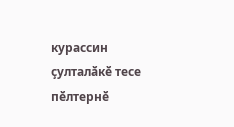курассин ҫулталӑкӗ тесе пӗлтернӗ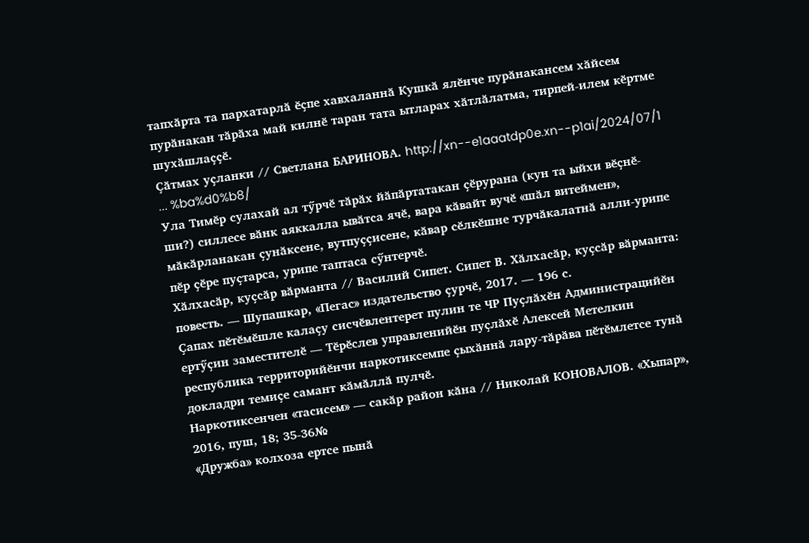тапхӑрта та пархатарлӑ ӗҫпе хавхаланнӑ Кушкӑ ялӗнче пурӑнакансем хӑйсем пурӑнакан тӑрӑха май килнӗ таран тата ытларах хӑтлӑлатма, тирпей-илем кӗртме шухӑшлаҫҫӗ.
Ҫӑтмах уҫланки // Светлана БАРИНОВА. http://xn--e1aaatdp0e.xn--p1ai/2024/07/1 ... %ba%d0%b8/
Ула Тимӗр сулахай ал тӳрчӗ тӑрӑх йӑпӑртатакан ҫӗрурана (кун та ыйхи вӗҫнӗ-ши?) силлесе вӑнк аяккалла ывӑтса ячӗ, вара кӑвайт вучӗ «шӑл витеймен», мӑкӑрланакан ҫунӑксене, вутпуҫҫисене, кӑвар сӗлкӗшне турчӑкалатнӑ алли-урипе пӗр ҫӗре пуҫтарса, урипе таптаса сӳнтерчӗ.
Хӑлхасӑр, куҫсӑр вӑрманта // Василий Сипет. Сипет В. Хӑлхасӑр, куҫсӑр вӑрманта: повесть. — Шупашкар, «Пегас» издательство ҫурчӗ, 2017. — 196 с.
Ҫапах пӗтӗмӗшле калаҫу сисчӗвлентерет пулин те ЧР Пуҫлӑхӗн Администрацийӗн ертӳҫин заместителӗ — Тӗрӗслев управленийӗн пуҫлӑхӗ Алексей Метелкин республика территорийӗнчи наркотиксемпе ҫыхӑннӑ лару-тӑрӑва пӗтӗмлетсе тунӑ докладри темиҫе самант кӑмӑллӑ пулчӗ.
Наркотиксенчен «тасисем» — сакӑр район кӑна // Николай КОНОВАЛОВ. «Хыпар», 2016, пуш, 18; 35-36№
«Дружба» колхоза ертсе пынӑ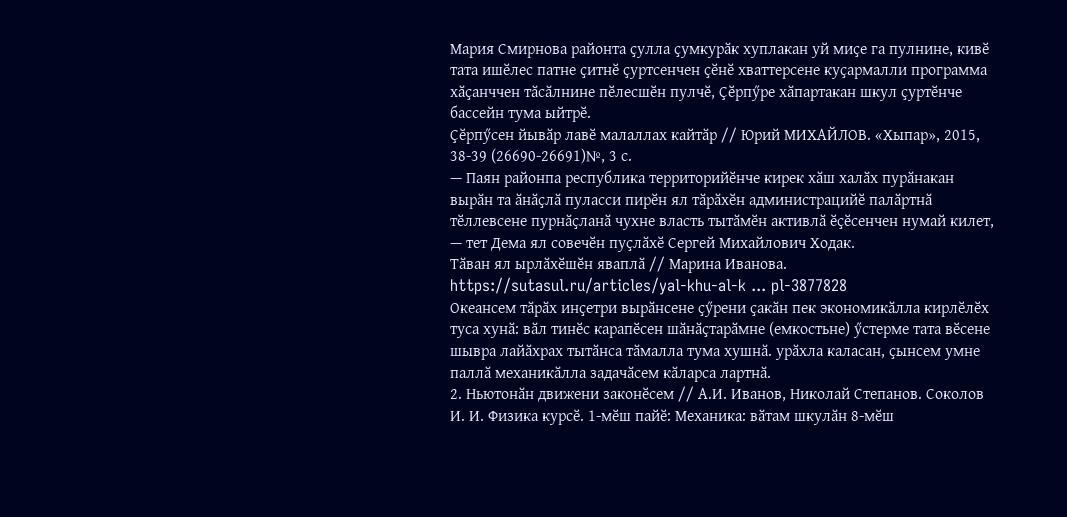Мария Смирнова районта ҫулла ҫумкурӑк хуплакан уй миҫе га пулнине, кивӗ тата ишӗлес патне ҫитнӗ ҫуртсенчен ҫӗнӗ хваттерсене куҫармалли программа хӑҫанччен тӑсӑлнине пӗлесшӗн пулчӗ, Ҫӗрпӳре хӑпартакан шкул ҫуртӗнче бассейн тума ыйтрӗ.
Ҫӗрпӳсен йывӑр лавӗ малаллах кайтӑр // Юрий МИХАЙЛОВ. «Хыпар», 2015, 38-39 (26690-26691)№, 3 с.
— Паян районпа республика территорийӗнче кирек хӑш халӑх пурӑнакан вырӑн та ӑнӑҫлӑ пуласси пирӗн ял тӑрӑхӗн администрацийӗ палӑртнӑ тӗллевсене пурнӑҫланӑ чухне власть тытӑмӗн активлӑ ӗҫӗсенчен нумай килет, — тет Дема ял совечӗн пуҫлӑхӗ Сергей Михайлович Ходак.
Тӑван ял ырлӑхӗшӗн яваплӑ // Марина Иванова. https://sutasul.ru/articles/yal-khu-al-k ... pl-3877828
Океансем тӑрӑх инҫетри вырӑнсене ҫӳрени ҫакӑн пек экономикӑлла кирлӗлӗх туса хунӑ: вӑл тинӗс карапӗсен шӑнӑҫтарӑмне (емкостьне) ӳстерме тата вӗсене шывра лайӑхрах тытӑнса тӑмалла тума хушнӑ. урӑхла каласан, ҫынсем умне паллӑ механикӑлла задачӑсем кӑларса лартнӑ.
2. Ньютонӑн движени законӗсем // А.И. Иванов, Николай Степанов. Соколов И. И. Физика курсӗ. 1-мӗш пайӗ: Механика: вӑтам шкулӑн 8-мӗш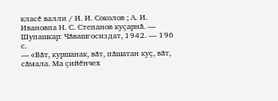класӗ валли / И. И. Соколов ; А. И. Ивановпа Н. С. Степанов куҫарнӑ. — Шупашкар: Чӑвашгосиздат, 1942. — 196 с.
— «Вӑт, куршанак, вӑт, пӑшатан куҫ, вӑт, сӑмала. Ма ҫийӗнчех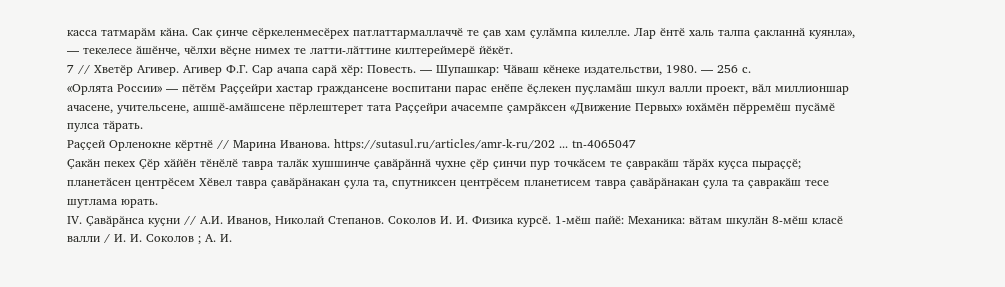касса татмарӑм кӑна. Сак ҫинче сӗркеленмесӗрех патлаттармаллаччӗ те ҫав хам ҫулӑмпа килелле. Лар ӗнтӗ халь талпа ҫакланнӑ куянла», — текелесе ӑшӗнче, чӗлхи вӗҫне нимех те латти-лӑттине килтереймерӗ йӗкӗт.
7 // Хветӗр Агивер. Агивер Ф.Г. Сар ачапа сарӑ хӗр: Повесть. — Шупашкар: Чӑваш кӗнеке издательстви, 1980. — 256 с.
«Орлята России» — пӗтӗм Раҫҫейри хастар граждансене воспитани парас енӗпе ӗҫлекен пуҫламӑш шкул валли проект, вӑл миллионшар ачасене, учительсене, ашшӗ-амӑшсене пӗрлештерет тата Раҫҫейри ачасемпе ҫамрӑксен «Движение Первых» юхӑмӗн пӗрремӗш пусӑмӗ пулса тӑрать.
Раҫҫей Орленокне кӗртнӗ // Марина Иванова. https://sutasul.ru/articles/amr-k-ru/202 ... tn-4065047
Ҫакӑн пекех Ҫӗр хӑйӗн тӗнӗлӗ тавра талӑк хушшинче ҫавӑрӑннӑ чухне ҫӗр ҫинчи пур точкӑсем те ҫавракӑш тӑрӑх куҫса пыраҫҫӗ; планетӑсен центрӗсем Хӗвел тавра ҫавӑрӑнакан ҫула та, спутниксен центрӗсем планетисем тавра ҫавӑрӑнакан ҫула та ҫавракӑш тесе шутлама юрать.
IV. Ҫавӑрӑнса куҫни // А.И. Иванов, Николай Степанов. Соколов И. И. Физика курсӗ. 1-мӗш пайӗ: Механика: вӑтам шкулӑн 8-мӗш класӗ валли / И. И. Соколов ; А. И.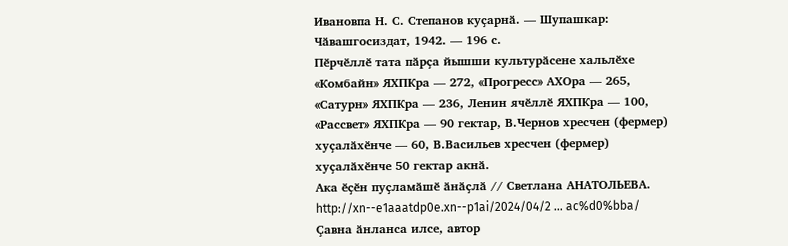Ивановпа Н. С. Степанов куҫарнӑ. — Шупашкар: Чӑвашгосиздат, 1942. — 196 с.
Пӗрчӗллӗ тата пӑрҫа йышши культурӑсене хальлӗхе «Комбайн» ЯХПКра — 272, «Прогресс» АХОра — 265, «Сатурн» ЯХПКра — 236, Ленин ячӗллӗ ЯХПКра — 100, «Рассвет» ЯХПКра — 90 гектар, В.Чернов хресчен (фермер) хуҫалӑхӗнче — 60, В.Васильев хресчен (фермер) хуҫалӑхӗнче 50 гектар акнӑ.
Ака ӗҫӗн пуҫламӑшӗ ӑнӑҫлӑ // Светлана АНАТОЛЬЕВА. http://xn--e1aaatdp0e.xn--p1ai/2024/04/2 ... ac%d0%bba/
Ҫавна ӑнланса илсе, автор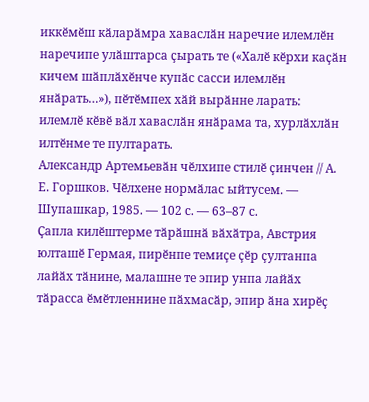иккӗмӗш кӑларӑмра хаваслӑн наречие илемлӗн наречипе улӑштарса ҫырать те («Халӗ кӗрхи каҫӑн кичем шӑплӑхӗнче купӑс сасси илемлӗн янӑрать…»), пӗтӗмпех хӑй вырӑнне ларать: илемлӗ кӗвӗ вӑл хаваслӑн янӑрама та, хурлӑхлӑн илтӗнме те пултарать.
Александр Артемьевӑн чӗлхипе стилӗ ҫинчен // А. Е. Горшков. Чӗлхене нормӑлас ыйтусем. — Шупашкар, 1985. — 102 с. — 63–87 с.
Ҫапла килӗштерме тӑрӑшнӑ вӑхӑтра, Австрия юлташӗ Гермая, пирӗнпе темиҫе ҫӗр ҫултанпа лайӑх тӑнине, малашне те эпир унпа лайӑх тӑрасса ӗмӗтленнине пӑхмасӑр, эпир ӑна хирӗҫ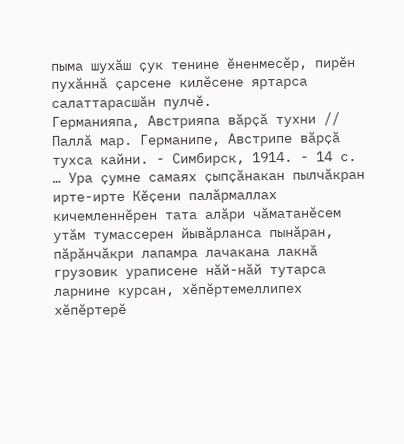пыма шухӑш ҫук тенине ӗненмесӗр, пирӗн пухӑннӑ ҫарсене килӗсене яртарса салаттарасшӑн пулчӗ.
Германияпа, Австрияпа вӑрҫӑ тухни // Паллӑ мар. Германипе, Австрипе вӑрҫӑ тухса кайни. - Симбирск, 1914. - 14 с.
… Ура ҫумне самаях ҫыпҫӑнакан пылчӑкран ирте-ирте Кӗҫени палӑрмаллах кичемленнӗрен тата алӑри чӑматанӗсем утӑм тумассерен йывӑрланса пынӑран, пӑрӑнчӑкри лапамра лачакана лакнӑ грузовик ураписене нӑй-нӑй тутарса ларнине курсан, хӗпӗртемеллипех хӗпӗртерӗ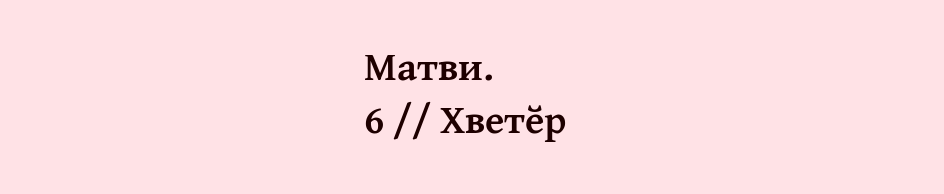Матви.
6 // Хветӗр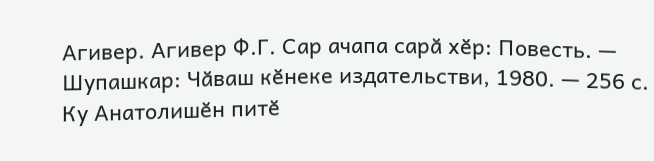Агивер. Агивер Ф.Г. Сар ачапа сарӑ хӗр: Повесть. — Шупашкар: Чӑваш кӗнеке издательстви, 1980. — 256 с.
Ку Анатолишӗн питӗ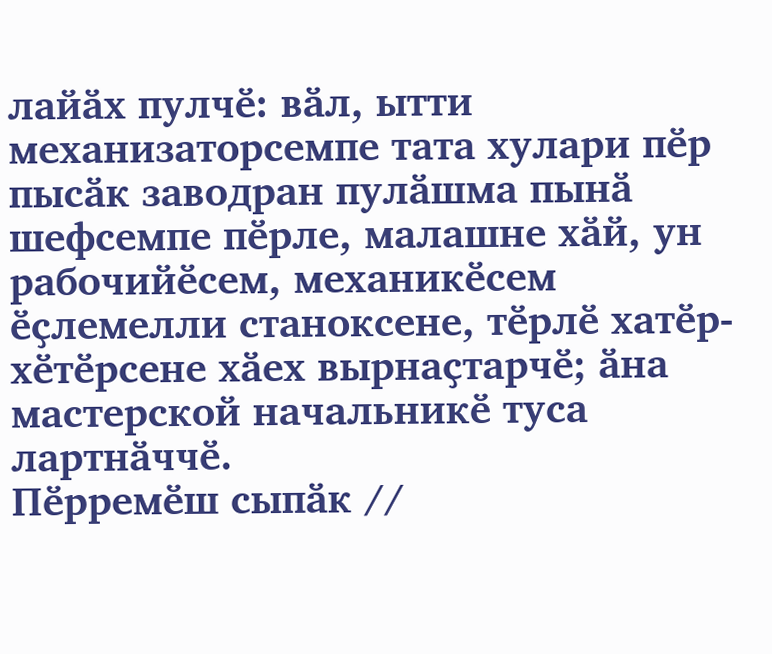лайӑх пулчӗ: вӑл, ытти механизаторсемпе тата хулари пӗр пысӑк заводран пулӑшма пынӑ шефсемпе пӗрле, малашне хӑй, ун рабочийӗсем, механикӗсем ӗҫлемелли станоксене, тӗрлӗ хатӗр-хӗтӗрсене хӑех вырнаҫтарчӗ; ӑна мастерской начальникӗ туса лартнӑччӗ.
Пӗрремӗш сыпӑк //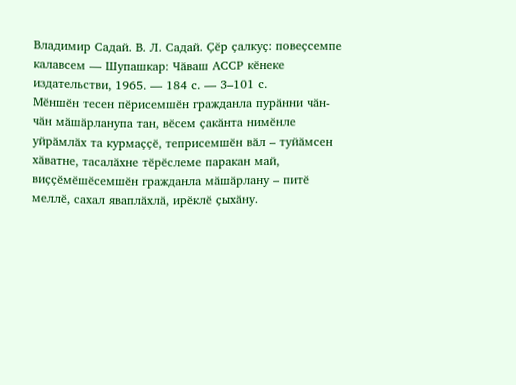Владимир Садай. В. Л. Садай. Ҫӗр ҫалкуҫ: повеҫсемпе калавсем — Шупашкар: Чӑваш АССР кӗнеке издательстви, 1965. — 184 с. — 3–101 с.
Мӗншӗн тесен пӗрисемшӗн гражданла пурӑнни чӑн-чӑн мӑшӑрланупа тан, вӗсем ҫакӑнта нимӗнле уйрӑмлӑх та курмаҫҫӗ, теприсемшӗн вӑл – туйӑмсен хӑватне, тасалӑхне тӗрӗслеме паракан май, виҫҫӗмӗшӗсемшӗн гражданла мӑшӑрлану – питӗ меллӗ, сахал яваплӑхлӑ, ирӗклӗ ҫыхӑну.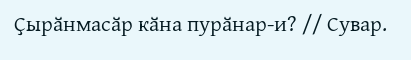Ҫырӑнмасӑр кӑна пурӑнар-и? // Сувар.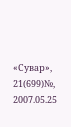«Сувар», 21(699)№, 2007.05.25